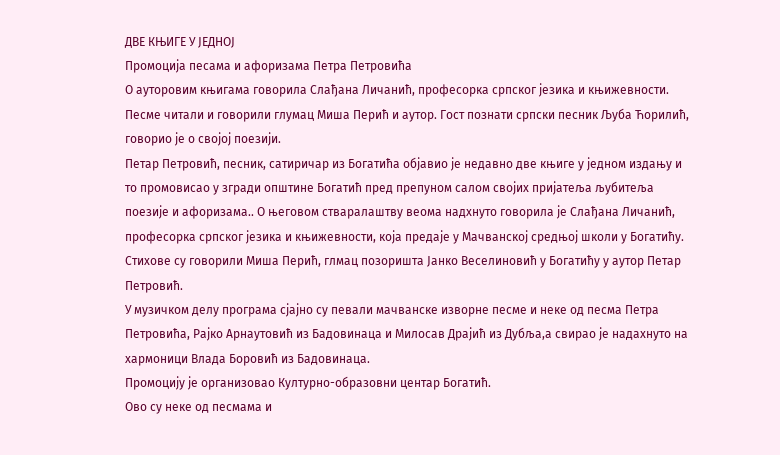ДВЕ КЊИГЕ У ЈЕДНОЈ
Промоција песама и афоризама Петра Петровића
О ауторовим књигама говорила Слађана Личанић, професорка српског језика и књижевности. Песме читали и говорили глумац Миша Перић и аутор. Гост познати српски песник Љуба Ћорилић, говорио је о својој поезији.
Петар Петровић, песник, сатиричар из Богатића објавио је недавно две књиге у једном издању и то промовисао у згради општине Богатић пред препуном салом својих пријатеља љубитеља поезије и афоризама.. О његовом стваралаштву веома надхнуто говорила је Слађана Личанић, професорка српског језика и књижевности, која предаје у Мачванској средњој школи у Богатићу. Стихове су говорили Миша Перић, глмац позоришта Јанко Веселиновић у Богатићу у аутор Петар Петровић.
У музичком делу програма сјајно су певали мачванске изворне песме и неке од песма Петра Петровића, Рајко Арнаутовић из Бадовинаца и Милосав Драјић из Дубља,а свирао је надахнуто на хармоници Влада Боровић из Бадовинаца.
Промоцију је организовао Културно-образовни центар Богатић.
Ово су неке од песмама и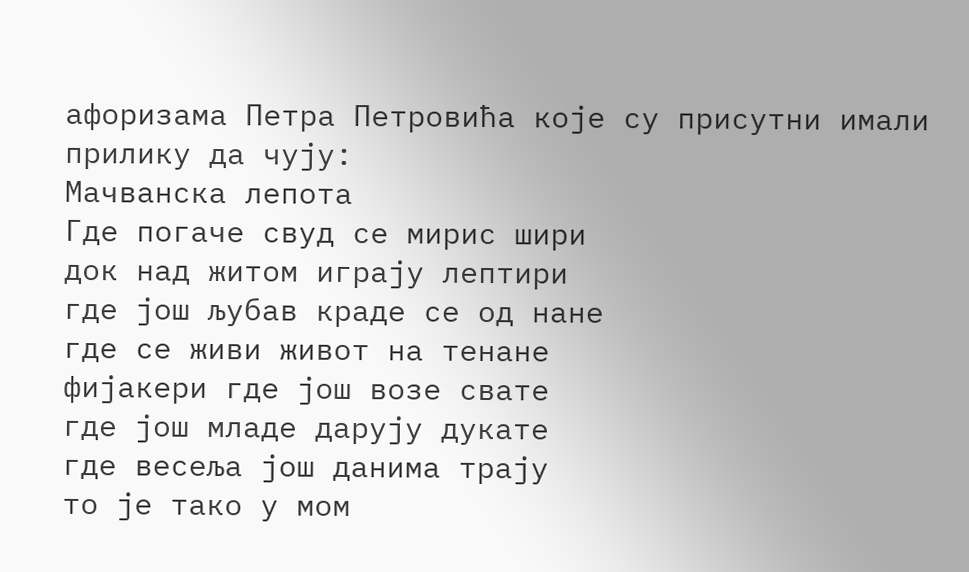афоризама Петра Петровића које су присутни имали прилику да чују:
Мачванска лепота
Где погаче свуд се мирис шири
док над житом играју лептири
где још љубав краде се од нане
где се живи живот на тенане
фијакери где још возе свате
где још младе дарују дукате
где весеља још данима трају
то је тако у мом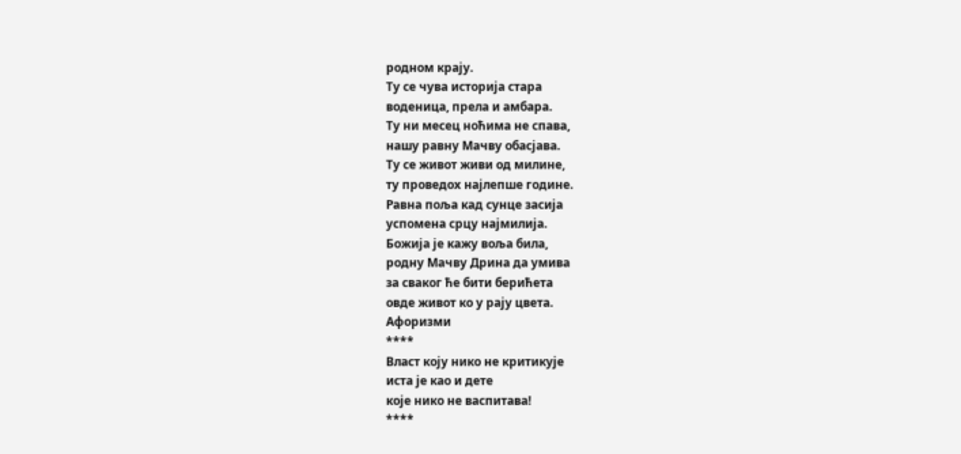родном крају.
Ту се чува историја стара
воденица, прела и амбара.
Ту ни месец ноћима не спава,
нашу равну Мачву обасјава.
Ту се живот живи од милине,
ту проведох најлепше године.
Равна поља кад сунце засија
успомена срцу најмилија.
Божија је кажу воља била,
родну Мачву Дрина да умива
за сваког ће бити берићета
овде живот ко у рају цвета.
Афоризми
****
Власт коју нико не критикује
иста је као и дете
које нико не васпитава!
****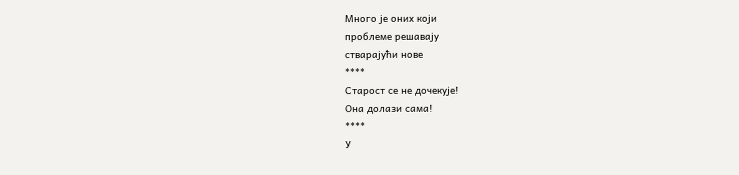Много је оних који
проблеме решавају
стварајући нове
****
Старост се не дочекује!
Она долази сама!
****
У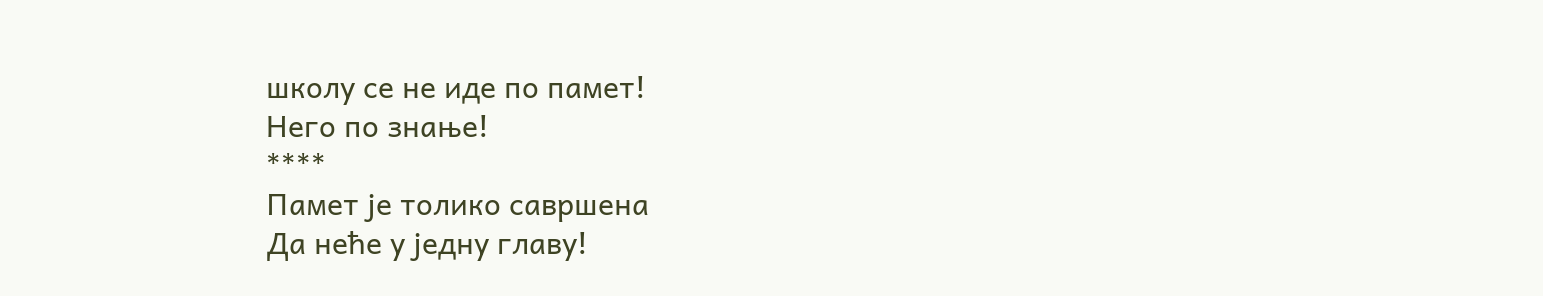школу се не иде по памет!
Него по знање!
****
Памет је толико савршена
Да неће у једну главу!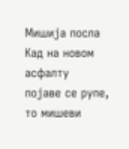Мишија посла
Кад на новом асфалту
појаве се рупе,
то мишеви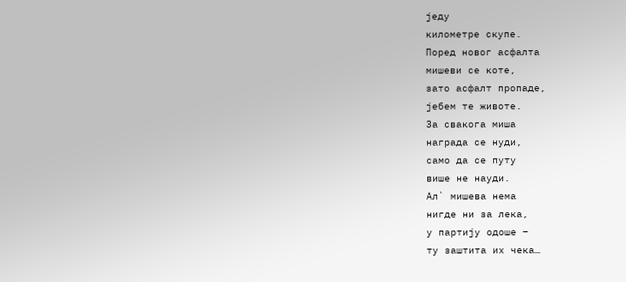једу
километре скупе.
Поред новог асфалта
мишеви се коте,
зато асфалт пропаде,
јебем те животе.
За свакога миша
награда се нуди,
само да се путу
више не науди.
Ал` мишева нема
нигде ни за лека,
у партију одоше –
ту заштита их чека…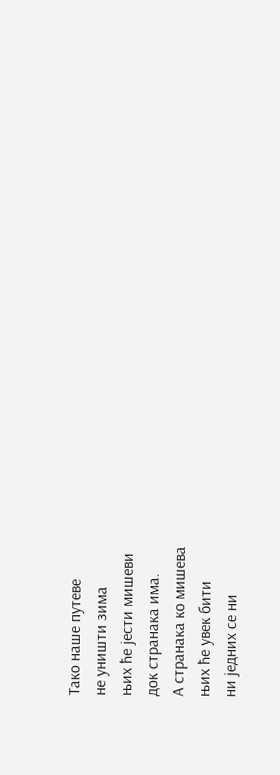Тако наше путеве
не уништи зима
њих ће јести мишеви
док странака има.
А странака ко мишева
њих ће увек бити
ни једних се ни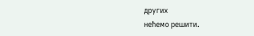других
нећемо решити.